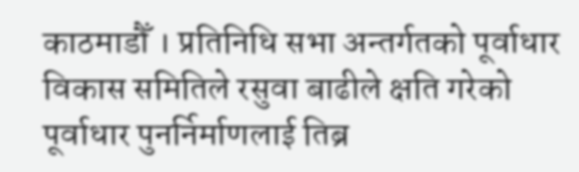काठमाडौँ । प्रतिनिधि सभा अन्तर्गतको पूर्वाधार विकास समितिले रसुवा बाढीले क्षति गरेको पूर्वाधार पुनर्निर्माणलाई तिब्र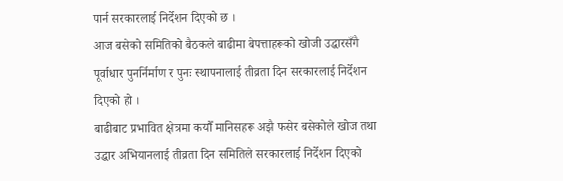पार्न सरकारलाई निर्देशन दिएको छ ।
आज बसेको समितिको बैठकले बाढीमा बेपत्ताहरूको खोजी उद्धारसँगै पूर्वाधार पुनर्निर्माण र पुनः स्थापनालाई तीव्रता दिन सरकारलाई निर्देशन दिएको हो ।
बाढीबाट प्रभावित क्षेत्रमा कयौँ मानिसहरू अझै फसेर बसेकोले खोज तथा उद्धार अभियानलाई तीव्रता दिन समितिले सरकारलाई निर्देशन दिएको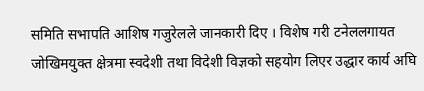समिति सभापति आशिष गजुरेलले जानकारी दिए । विशेष गरी टनेललगायत जोखिमयुक्त क्षेत्रमा स्वदेशी तथा विदेशी विज्ञको सहयोग लिएर उद्धार कार्य अघि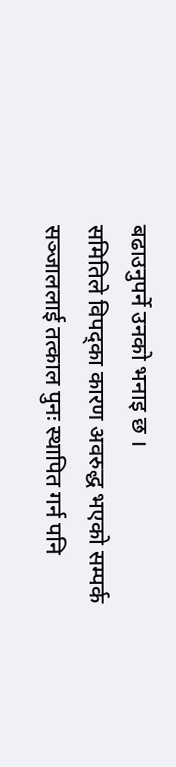बढाउनुपर्ने उनको भनाइ छ ।
समितिले विपद्का कारण अवरुद्ध भएको सम्पर्क सञ्जाललाई तत्काल पुनः स्थापित गर्न पनि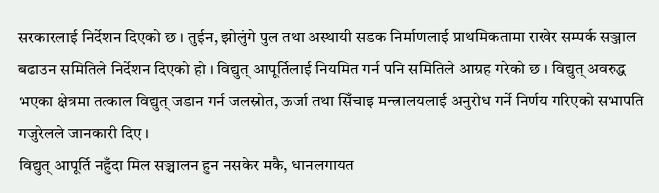सरकारलाई निर्देशन दिएको छ । तुईन, झोलुंगे पुल तथा अस्थायी सडक निर्माणलाई प्राथमिकतामा राखेर सम्पर्क सञ्जाल बढाउन समितिले निर्देशन दिएको हो । विद्युत् आपूर्तिलाई नियमित गर्न पनि समितिले आग्रह गरेको छ । विद्युत् अवरुद्ध भएका क्षेत्रमा तत्काल विद्युत् जडान गर्न जलस्रोत, ऊर्जा तथा सिँचाइ मन्त्रालयलाई अनुरोध गर्ने निर्णय गरिएको सभापति गजुरेलले जानकारी दिए ।
विद्युत् आपूर्ति नहुँदा मिल सञ्चालन हुन नसकेर मकै, धानलगायत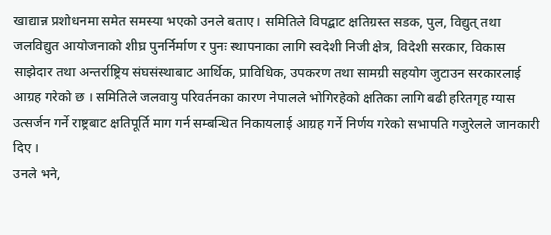खाद्यान्न प्रशोधनमा समेत समस्या भएको उनले बताए। समितिले विपद्बाट क्षतिग्रस्त सडक, पुल, विद्युत् तथा जलविद्युत आयोजनाको शीघ्र पुनर्निर्माण र पुनः स्थापनाका लागि स्वदेशी निजी क्षेत्र, विदेशी सरकार, विकास साझेदार तथा अन्तर्राष्ट्रिय संघसंस्थाबाट आर्थिक, प्राविधिक, उपकरण तथा सामग्री सहयोग जुटाउन सरकारलाई आग्रह गरेको छ । समितिले जलवायु परिवर्तनका कारण नेपालले भोगिरहेको क्षतिका लागि बढी हरितगृह ग्यास उत्सर्जन गर्ने राष्ट्रबाट क्षतिपूर्ति माग गर्न सम्बन्धित निकायलाई आग्रह गर्ने निर्णय गरेको सभापति गजुरेलले जानकारी दिए ।
उनले भने,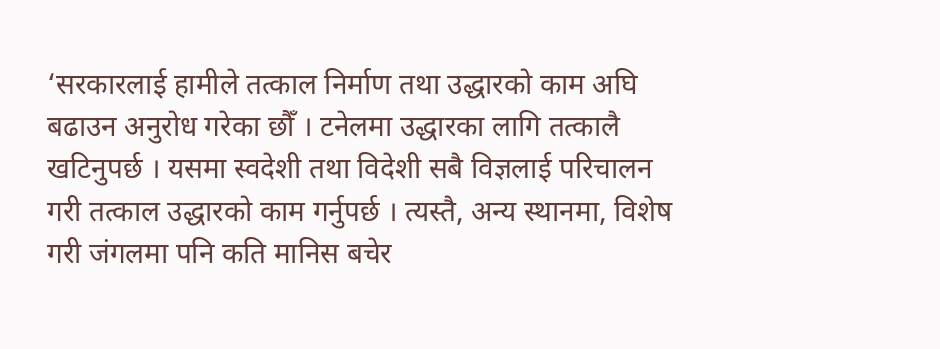‘सरकारलाई हामीले तत्काल निर्माण तथा उद्धारको काम अघि बढाउन अनुरोध गरेका छौँ । टनेलमा उद्धारका लागि तत्कालै खटिनुपर्छ । यसमा स्वदेशी तथा विदेशी सबै विज्ञलाई परिचालन गरी तत्काल उद्धारको काम गर्नुपर्छ । त्यस्तै, अन्य स्थानमा, विशेष गरी जंगलमा पनि कति मानिस बचेर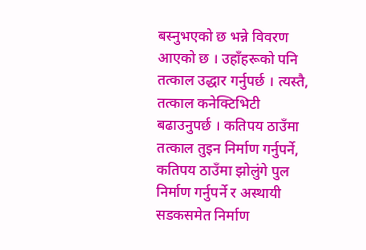बस्नुभएको छ भन्ने विवरण आएको छ । उहाँहरूको पनि तत्काल उद्धार गर्नुपर्छ । त्यस्तै, तत्काल कनेक्टिभिटी बढाउनुपर्छ । कतिपय ठाउँमा तत्काल तुइन निर्माण गर्नुपर्ने, कतिपय ठाउँमा झोलुंगे पुल निर्माण गर्नुपर्ने र अस्थायी सडकसमेत निर्माण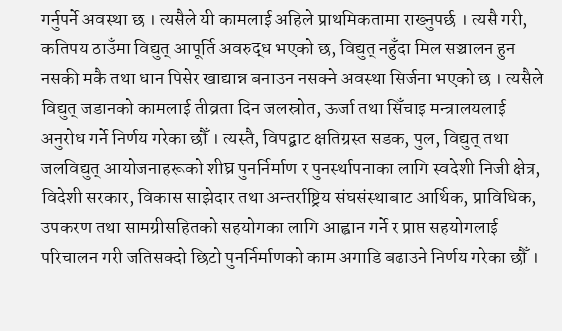गर्नुपर्ने अवस्था छ । त्यसैले यी कामलाई अहिले प्राथमिकतामा राख्नुपर्छ । त्यसै गरी, कतिपय ठाउँमा विद्युत् आपूर्ति अवरुद्ध भएको छ, विद्युत् नहुँदा मिल सञ्चालन हुन नसकी मकै तथा धान पिसेर खाद्यान्न बनाउन नसक्ने अवस्था सिर्जना भएको छ । त्यसैले विद्युत् जडानको कामलाई तीव्रता दिन जलस्रोत, ऊर्जा तथा सिँचाइ मन्त्रालयलाई अनुरोध गर्ने निर्णय गरेका छौँ । त्यस्तै, विपद्बाट क्षतिग्रस्त सडक, पुल, विद्युत् तथा जलविद्युत् आयोजनाहरूको शीघ्र पुनर्निर्माण र पुनर्स्थापनाका लागि स्वदेशी निजी क्षेत्र, विदेशी सरकार, विकास साझेदार तथा अन्तर्राष्ट्रिय संघसंस्थाबाट आर्थिक, प्राविधिक, उपकरण तथा सामग्रीसहितको सहयोगका लागि आह्वान गर्ने र प्राप्त सहयोगलाई परिचालन गरी जतिसक्दो छिटो पुनर्निर्माणको काम अगाडि बढाउने निर्णय गरेका छौँ ।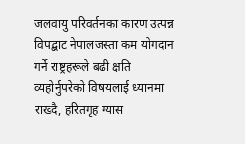जलवायु परिवर्तनका कारण उत्पन्न विपद्बाट नेपालजस्ता कम योगदान गर्ने राष्ट्रहरूले बढी क्षति व्यहोर्नुपरेको विषयलाई ध्यानमा राख्दै, हरितगृह ग्यास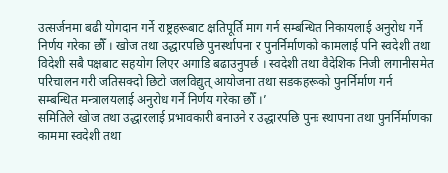उत्सर्जनमा बढी योगदान गर्ने राष्ट्रहरूबाट क्षतिपूर्ति माग गर्न सम्बन्धित निकायलाई अनुरोध गर्ने निर्णय गरेका छौँ । खोज तथा उद्धारपछि पुनर्स्थापना र पुनर्निर्माणको कामलाई पनि स्वदेशी तथा विदेशी सबै पक्षबाट सहयोग लिएर अगाडि बढाउनुपर्छ । स्वदेशी तथा वैदेशिक निजी लगानीसमेत परिचालन गरी जतिसक्दो छिटो जलविद्युत् आयोजना तथा सडकहरूको पुनर्निर्माण गर्न सम्बन्धित मन्त्रालयलाई अनुरोध गर्ने निर्णय गरेका छौँ ।’
समितिले खोज तथा उद्धारलाई प्रभावकारी बनाउने र उद्धारपछि पुनः स्थापना तथा पुनर्निर्माणका काममा स्वदेशी तथा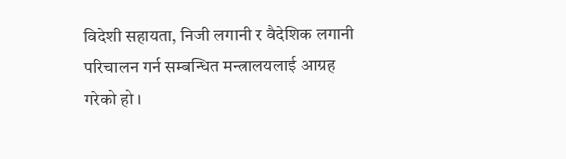विदेशी सहायता, निजी लगानी र वैदेशिक लगानी परिचालन गर्न सम्बन्धित मन्त्रालयलाई आग्रह गरेको हो ।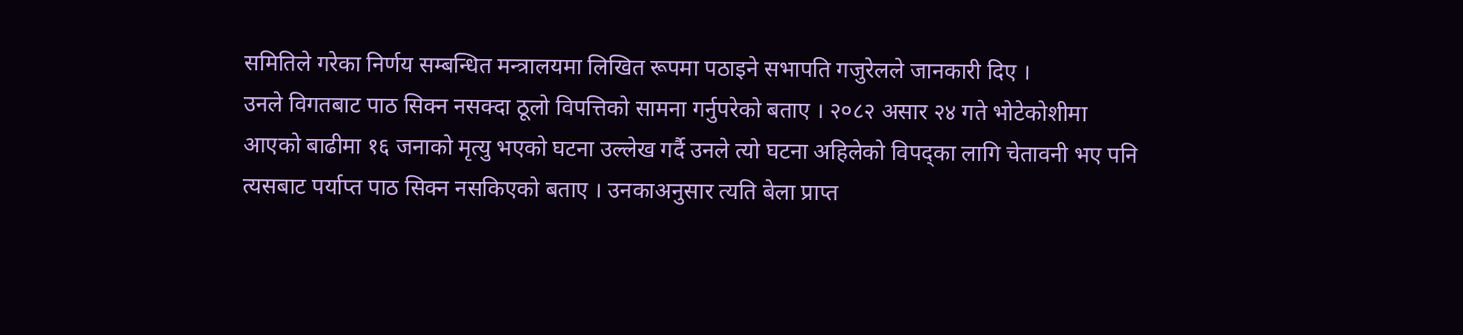समितिले गरेका निर्णय सम्बन्धित मन्त्रालयमा लिखित रूपमा पठाइने सभापति गजुरेलले जानकारी दिए ।
उनले विगतबाट पाठ सिक्न नसक्दा ठूलो विपत्तिको सामना गर्नुपरेको बताए । २०८२ असार २४ गते भोटेकोशीमा आएको बाढीमा १६ जनाको मृत्यु भएको घटना उल्लेख गर्दै उनले त्यो घटना अहिलेको विपद्का लागि चेतावनी भए पनि त्यसबाट पर्याप्त पाठ सिक्न नसकिएको बताए । उनकाअनुसार त्यति बेला प्राप्त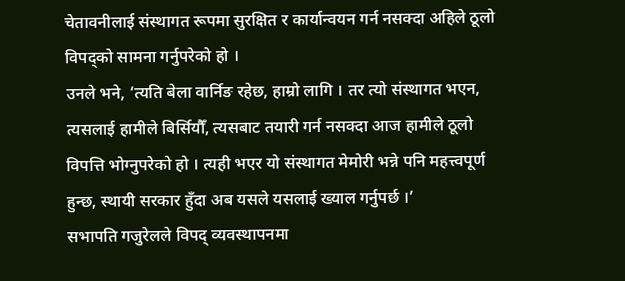चेतावनीलाई संस्थागत रूपमा सुरक्षित र कार्यान्वयन गर्न नसक्दा अहिले ठूलो विपद्को सामना गर्नुपरेको हो ।
उनले भने, ‘त्यति बेला वार्निङ रहेछ, हाम्रो लागि । तर त्यो संस्थागत भएन, त्यसलाई हामीले बिर्सियौँ, त्यसबाट तयारी गर्न नसक्दा आज हामीले ठूलो विपत्ति भोग्नुपरेको हो । त्यही भएर यो संस्थागत मेमोरी भन्ने पनि महत्त्वपूर्ण हुन्छ, स्थायी सरकार हुँदा अब यसले यसलाई ख्याल गर्नुपर्छ ।’
सभापति गजुरेलले विपद् व्यवस्थापनमा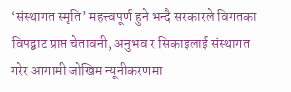‘संस्थागत स्मृति’ महत्त्वपूर्ण हुने भन्दै सरकारले विगतका विपद्बाट प्राप्त चेतावनी, अनुभव र सिकाइलाई संस्थागत गरेर आगामी जोखिम न्यूनीकरणमा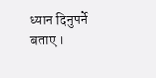ध्यान दिनुपर्ने बताए ।